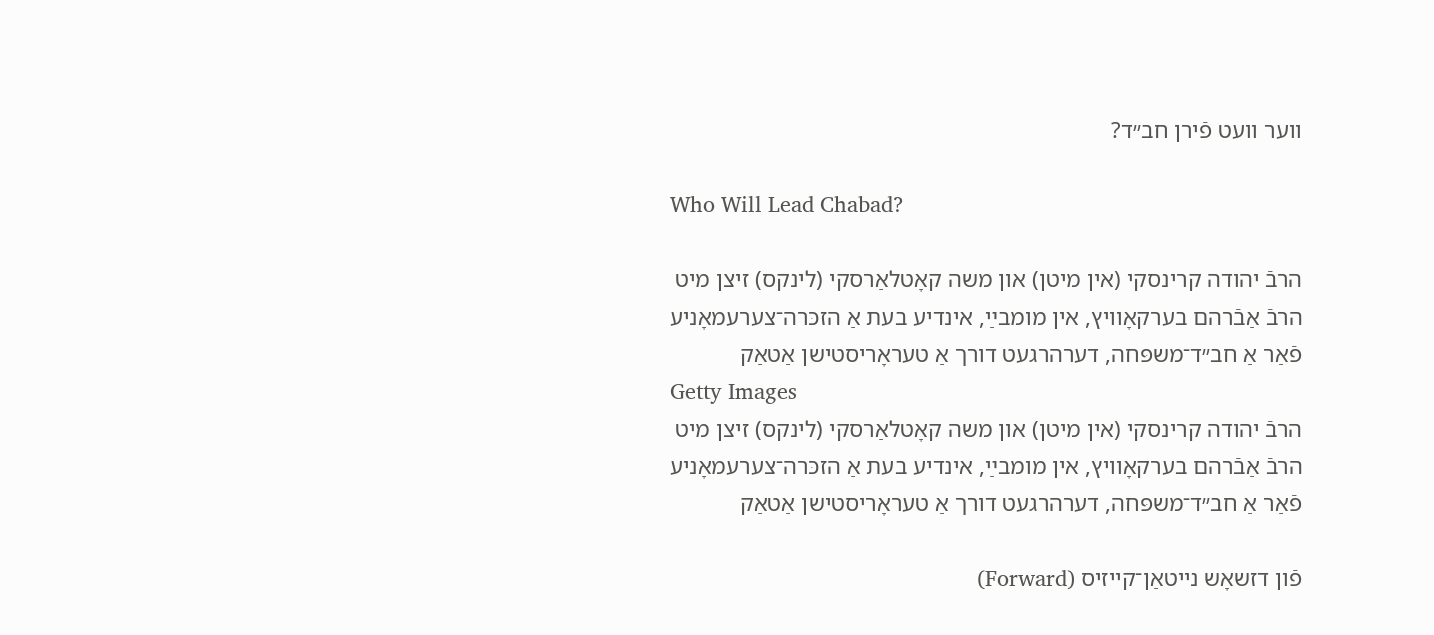ווער וועט פֿירן חב״ד?

Who Will Lead Chabad?

הרבֿ יהודה קרינסקי (אין מיטן) און משה קאָטלאַרסקי (לינקס) זיצן מיט הרבֿ אַבֿרהם בערקאָוויץ, אין מומבײַ, אינדיע בעת אַ הזכּרה־צערעמאָניע פֿאַר אַ חב״ד־משפּחה, דערהרגעט דורך אַ טעראָריסטישן אַטאַק
Getty Images
הרבֿ יהודה קרינסקי (אין מיטן) און משה קאָטלאַרסקי (לינקס) זיצן מיט הרבֿ אַבֿרהם בערקאָוויץ, אין מומבײַ, אינדיע בעת אַ הזכּרה־צערעמאָניע פֿאַר אַ חב״ד־משפּחה, דערהרגעט דורך אַ טעראָריסטישן אַטאַק

פֿון דזשאָש נייטאַן־קייזיס (Forward)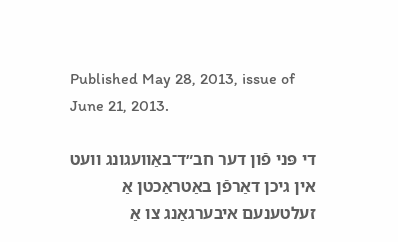Published May 28, 2013, issue of June 21, 2013.

די פּני פֿון דער חב״ד־באַוועגונג וועט אין גיכן דאַרפֿן באַטראַכטן אַ זעלטענעם איבערגאַנג צו אַ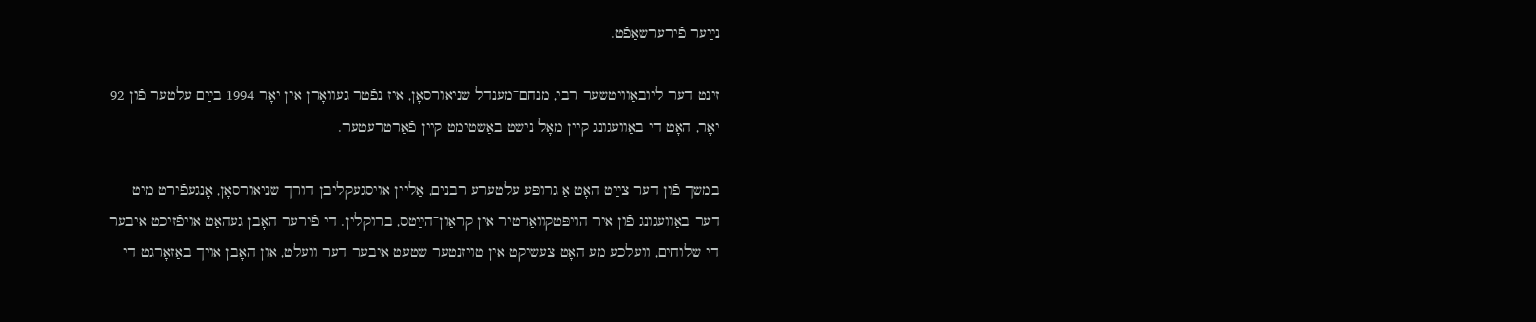נײַער פֿירערשאַפֿט.

זינט דער ליובאַוויטשער רבי, מנחם־מענדל שניאורסאָן, איז נפֿטר געוואָרן אין יאָר 1994 בײַם עלטער פֿון 92 יאָר, האָט די באַוועגונג קיין מאָל נישט באַשטימט קיין פֿאַרטרעטער.

במשך פֿון דער צײַט האָט אַ גרופּע עלטערע רבנים, אַליין אויסגעקליבן דורך שניאורסאָן, אָנגעפֿירט מיט דער באַוועגונג פֿון איר הויפּטקוואַרטיר אין קראַון־הײַטס, ברוקלין. די פֿירער האָבן געהאַט אויפֿזיכט איבער די שלוחים, וועלכע מע האָט צעשיקט אין טויזנטער שטעט איבער דער וועלט, און האָבן אויך באַזאָרגט די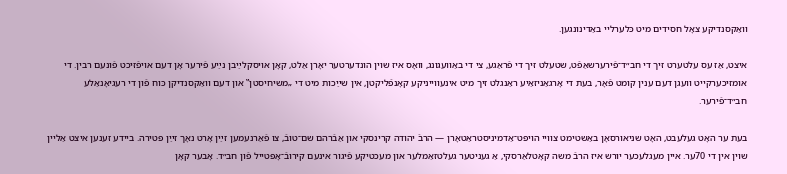וואַקסנדיקע צאָל חסידים מיט כּלערליי באַדינונגען.

איצט, אַז עס עלטערט זיך די חב״ד־פֿירערשאַפֿט, שטעלט זיך די פֿראַגע, צי די באַוועגונג, וואָס איז שוין הונדערטער יאָרן אַלט, קאָן אויסקלײַבן נײַע פֿירער אָן דעם אויפֿזיכט פֿונעם רבין. די אומזיכערקייט וועגן דעם ענין קומט פֿאָר, בעת די אָרגאַניזאַיע ראַנגלט זיך מיט אינעווייניקע קאָנפֿליקטן, אין שײַכות מיט די „משיחיסטן‟ און דעם וואַקסנדיקן כּוח פֿון די רעגיאָנאַלע חב״ד־פֿירער.

בעת ער האָט געלעבט, האָט שניאורסאָן באַשטימט צוויי הויפּט־אַדמיניסטראַטאָרן — הרבֿ יהודה קרינסקי און אַבֿרהם שם־טובֿ, צו פֿאַרנעמען זײַן אָרט נאָך זײַן פּטירה. ביידע זענען איצט אַליין שוין אין די 70ער. איין מעגלעכער יורש איז הרבֿ משה קאָטלאַרסקי, אַ געניטער געלטזאַמלער און מעכטיקע פֿיגור אינעם קירובֿ־אָפּטייל פֿון חב״ד. אָבער קאָן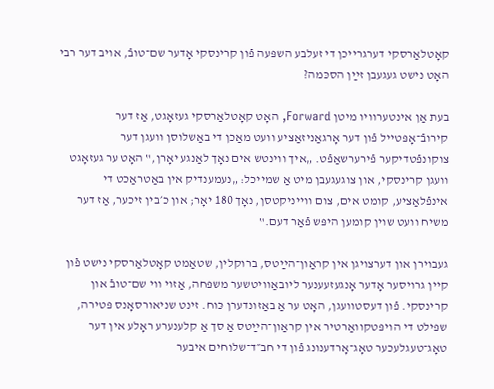קאָטלאַרסקי דערגרייכן די זעלבע השפּעה פֿון קרינסקי אָדער שם־טובֿ, אויב דער רבי האָט נישט געגעבן זײַן הסכּמה?

בעת אַן אינטערוויו מיטן Forward, האָט קאָטלאַרסקי געזאָגט, אַז דער קירובֿ־אָפּטייל פֿון דער אָרגאַניזאַציע וועט מאַכן די באַשלוסן וועגן דער צוקונפֿטדיקער פֿירערשאַפֿט. „איך ווינטש אים נאָך לאַנגע יאָרן,‟ האָט ער געזאָגט וועגן קרינסקי, און צוגעגעבן מיט אַ שמייכל: „נעמענדיק אין באַטראַכט די אינפֿלאַציע, קומט אים, צום ווייניקטסן, נאָך 180 יאָר; און כ׳בין זיכער, אַז דער משיח וועט שוין קומען היפּש פֿאַר דעם.‟

געבוירן און דערצויגן אין קראַון־הײַטס, ברוקלין, שטאַמט קאָטלאַרסקי נישט פֿון קיין גרויסער אָדער אָנגעזעענער ליובאַוויטשער משפּחה, אַזוי ווי שם־טובֿ און קרינסקי. פֿון דעסטוועגן, האָט ער אַ באַזונדערן כּוח. זינט שניאורסאָנס פּטירה, שפּילט די הויפּטקוואַרטיר אין קראַון־הײַטס אַ סך אַ קלענערע ראָלע אין דער טאָג־טעגלעכער טאָג־אָרדענונג פֿון די חב״ד־שלוחים איבער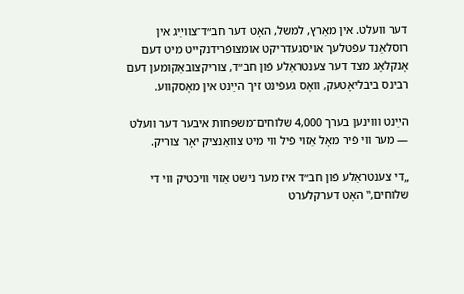דער וועלט. אין מאַרץ, למשל, האָט דער חב״ד־צווײַג אין רוסלאַנד עפֿטלעך אויסגעדריקט אומצופֿרידנקייט מיט דעם אָנקלאָג מצד דער צענטראַלע פֿון חב״ד, צוריקצובאַקומען דעם רבינס ביבליאָטעק, וואָס געפֿינט זיך הײַנט אין מאָסקווע.

הײַנט וווינען בערך 4,000 שלוחים־משפּחות איבער דער וועלט — מער ווי פֿיר מאָל אַזוי פֿיל ווי מיט צוואַנציק יאָר צוריק.

„די צענטראַלע פֿון חב״ד איז מער נישט אַזוי וויכטיק ווי די שלוחים,‟ האָט דערקלערט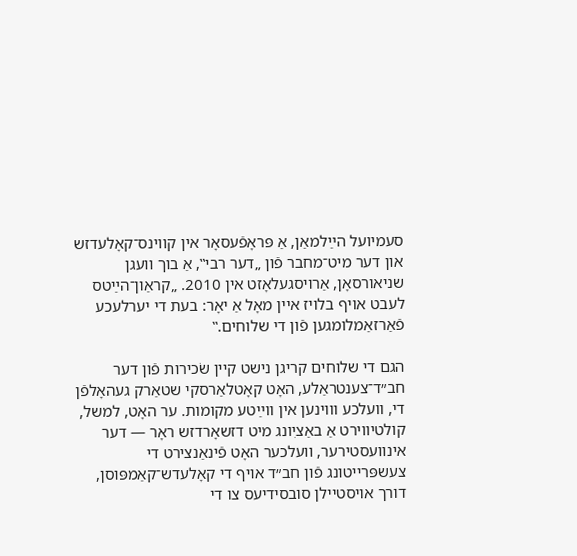סעמיועל הײַלמאַן, אַ פּראָפֿעסאָר אין קווינס־קאָלעדזש און דער מיט־מחבר פֿון „דער רבי‟, אַ בוך וועגן שניאורסאָן, אַרויסגעלאָזט אין 2010. „קראַון־הײַטס לעבט אויף בלויז איין מאָל אַ יאָר: בעת די יערלעכע פֿאַרזאַמלומגען פֿון די שלוחים.‟

הגם די שלוחים קריגן נישט קיין שׂכירות פֿון דער חב״ד־צענטראַלע, האָט קאָטלאַרסקי שטאַרק געהאָלפֿן די, וועלכע וווינען אין ווײַטע מקומות. ער האָט, למשל, קולטיווירט אַ באַציִונג מיט דזשאָרדזש ראָר — דער אינוועסטירער, וועלכער האָט פֿינאַנצירט די צעשפּרייטונג פֿון חב״ד אויף די קאָלעדש־קאַמפּוסן, דורך אויסטיילן סובסידיעס צו די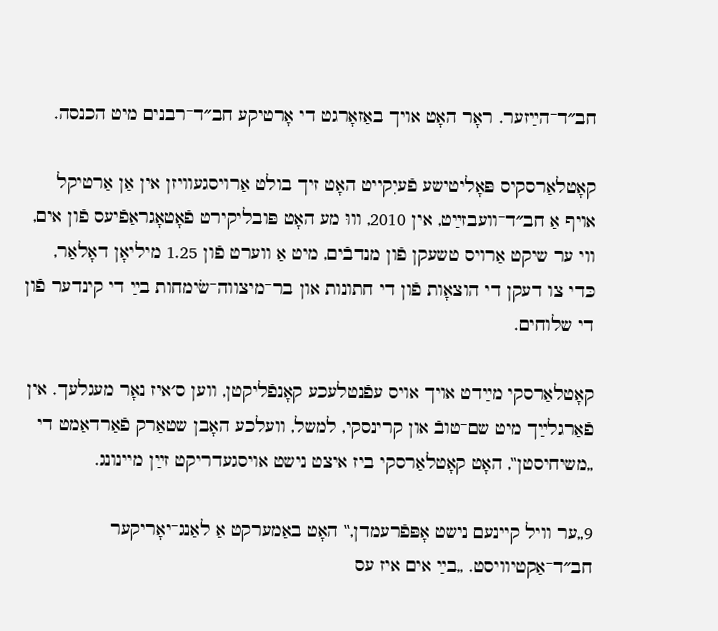חב״ד־הײַזער. ראָר האָט אויך באַזאָרגט די אָרטיקע חב״ד־רבנים מיט הכנסה.

קאָטלאַרסקיס פּאָליטישע פֿעיִקייט האָט זיך בולט אַרויסגעוויזן אין אַן אַרטיקל אויף אַ חב״ד־וועבזײַט, אין 2010, וווּ מע האָט פּובליקירט פֿאָטאָגראַפֿיעס פֿון אים, ווי ער שיקט אַרויס טשעקן פֿון מנדבֿים, מיט אַ ווערט פֿון 1.25 מיליאָן דאָלאַר, כּדי צו דעקן די הוצאָות פֿון די חתונות און בר־מיצווה־שׂימחות בײַ די קינדער פֿון די שלוחים.

קאָטלאַרסקי מײַדט אויך אויס עפֿנטלעכע קאָנפֿליקטן, ווען ס׳איז נאָר מעגלעך. אין פֿאַרגלײַך מיט שם־טובֿ און קרינסקי, למשל, וועלכע האָבן שטאַרק פֿאַרדאַמט די „משיחיסטן‟, האָט קאָטלאַרסקי ביז איצט נישט אויסגעדריקט זײַן מיינונג.

9„ער וויל קיינעם נישט אָפּפֿרעמדן,‟ האָט באַמערקט אַ לאַנג־יאָריקער חב״ד־אַקטיוויסט. „בײַ אים איז עס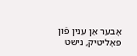אָבער אַן ענין פֿון פּאָליטיק, נישט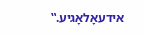אידעאָלאָגיע.‟